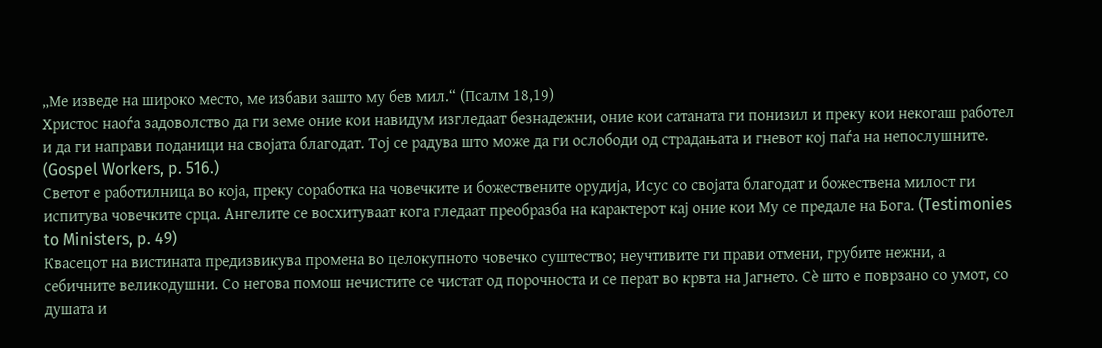„Ме изведе на широко место, ме избави зашто му бев мил.“ (Псалм 18,19)
Христос наоѓа задоволство да ги земе оние кои навидум изгледаат безнадежни, оние кои сатаната ги понизил и преку кои некогаш работел и да ги направи поданици на својата благодат. Тој се радува што може да ги ослободи од страдањата и гневот кој паѓа на непослушните. (Gospel Workers, p. 516.)
Светот е работилница во која, преку соработка на човечките и божествените орудија, Исус со својата благодат и божествена милост ги испитува човечките срца. Ангелите се восхитуваат кога гледаат преобразба на карактерот кај оние кои Му се предале на Бога. (Testimonies to Ministers, p. 49)
Квасецот на вистината предизвикува промена во целокупното човечко суштество; неучтивите ги прави отмени, грубите нежни, а себичните великодушни. Со негова помош нечистите се чистат од порочноста и се перат во крвта на Јагнето. Сѐ што е поврзано со умот, со душата и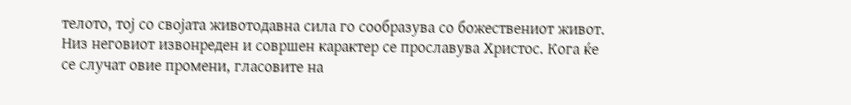телото, тој со својата животодавна сила го сообразува со божествениот живот. Низ неговиот извонреден и совршен карактер се прославува Христос. Кога ќе се случат овие промени, гласовите на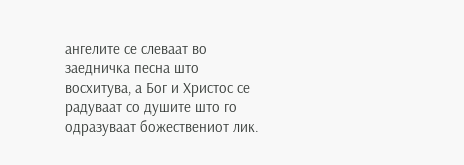ангелите се слеваат во заедничка песна што восхитува, а Бог и Христос се радуваат со душите што го одразуваат божествениот лик.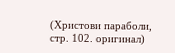(Христови параболи, стр. 102. оригинал)